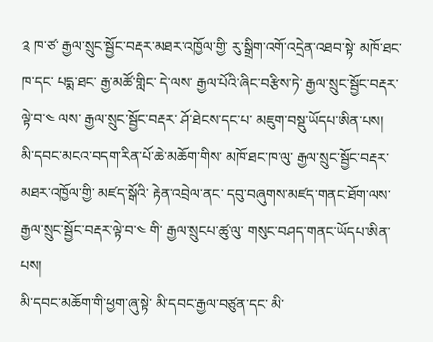༉ ཁ་ཙ་ རྒྱལ་སྲུང་སྦྱོང་བརྡར་མཐར་འཁྱོལ་གྱི་ རུ་སྒྲིག་འགོ་འདྲེན་འཐབ་སྟེ་ མཁོ་ཐང་ཁ་དང་ པདྨ་ཐང་ རྒྱ་མཚོ་གླིང་ དེ་ལས་ རྒྱལ་པོའི་ཞིང་བརྩིས་ཏེ་ རྒྱལ་སྲུང་སྦྱོང་བརྡར་ལྟེ་བ་༤ ལས་ རྒྱལ་སྲུང་སྦྱོང་བརྡར་ ཤོ་ཐེངས་དང་པ་ མཇུག་བསྡུ་ཡོདཔ་ཨིན་པས།
མི་དབང་མངའ་བདག་རིན་པོ་ཆེ་མཆོག་གིས་ མཁོ་ཐང་ཁ་ལུ་ རྒྱལ་སྲུང་སྦྱོང་བརྡར་མཐར་འཁྱོལ་གྱི་ མཛད་སྒོའི་ རྟེན་འབྲེལ་ནང་ དབུ་བཞུགས་མཛད་གནང་ཐོག་ལས་ རྒྱལ་སྲུང་སྦྱོང་བརྡར་ལྟེ་བ་༤ གི་ རྒྱལ་སྲུངཔ་ཚུ་ལུ་ གསུང་བཤད་གནང་ཡོདཔ་ཨིན་པས།
མི་དབང་མཆོག་གི་ཕྱག་ཞུ་སྟེ་ མི་དབང་རྒྱལ་བཙུན་དང་ མི་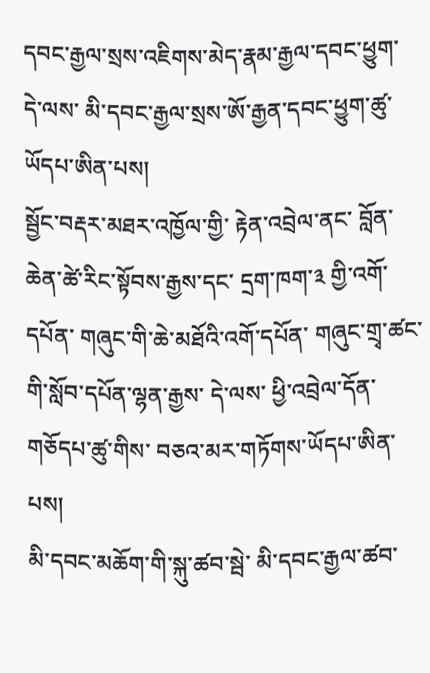དབང་རྒྱལ་སྲས་འཇིགས་མེད་རྣམ་རྒྱལ་དབང་ཕྱུག་ དེ་ལས་ མི་དབང་རྒྱལ་སྲས་ཨོ་རྒྱན་དབང་ཕྱུག་ཚུ་ ཡོདཔ་ཨིན་པས།
སྦྱོང་བརྡར་མཐར་འཁྱོལ་གྱི་ རྟེན་འབྲེལ་ནང་ བློན་ཆེན་ཚེ་རིང་སྟོབས་རྒྱས་དང་ དྲག་ཁག་༣ གྱི་འགོ་དཔོན་ གཞུང་གི་ཆེ་མཐོའི་འགོ་དཔོན་ གཞུང་གྲྭ་ཚང་གི་སློབ་དཔོན་ལྷན་རྒྱས་ དེ་ལས་ ཕྱི་འབྲེལ་དོན་གཅོདཔ་ཚུ་གིས་ བཅའ་མར་གཏོགས་ཡོདཔ་ཨིན་པས།
མི་དབང་མཆོག་གི་སྐུ་ཚབ་སྦེ་ མི་དབང་རྒྱལ་ཚབ་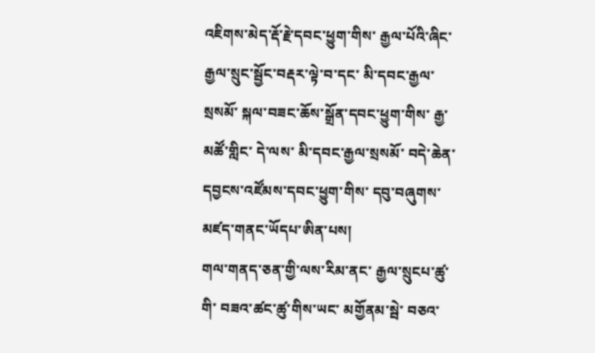འཇིགས་མེད་རྡོ་རྗེ་དབང་ཕྱུག་གིས་ རྒྱལ་པོའི་ཞིང་རྒྱལ་སྲུང་སྦྱོང་བརྡར་ལྟེ་བ་དང་ མི་དབང་རྒྱལ་སྲསམོ་ སྐལ་བཟང་ཆོས་སྒྲོན་དབང་ཕྱུག་གིས་ རྒྱ་མཚོ་གླིང་ དེ་ལས་ མི་དབང་རྒྱལ་སྲསམོ་ བདེ་ཆེན་དབྱངས་འཛོམས་དབང་ཕྱུག་གིས་ དབུ་བཞུགས་མཛད་གནང་ཡོདཔ་ཨིན་པས།
གལ་གནད་ཅན་གྱི་ལས་རིམ་ནང་ རྒྱལ་སྲུངཔ་ཚུ་གི་ བཟའ་ཚང་ཚུ་གིས་ཡང་ མགྱོནམ་སྦེ་ བཅའ་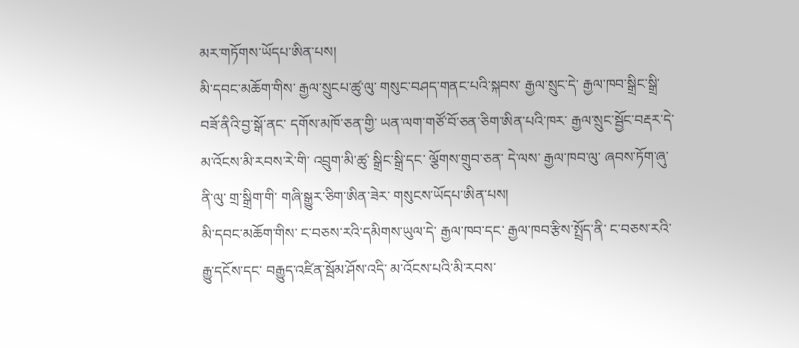མར་གཏོགས་ཡོདཔ་ཨིན་པས།
མི་དབང་མཆོག་གིས་ རྒྱལ་སྲུངཔ་ཚུ་ལུ་ གསུང་བཤད་གནང་པའི་སྐབས་ རྒྱལ་སྲུང་དེ་ རྒྱལ་ཁབ་སྒྲིང་སྒྲི་བཟོ་ནིའི་བྱ་སྒོ་ནང་ དགོས་མཁོ་ཅན་གྱི་ ཡན་ལག་གཙོ་བོ་ཅན་ཅིག་ཨིན་པའི་ཁར་ རྒྱལ་སྲུང་སྦྱོང་བརྡར་དེ་ མ་འོངས་མི་རབས་རེ་གི་ འབྲུག་མི་ཚུ་ སྒྲིང་སྒྲི་དང་ ལྕོགས་གྲུབ་ཅན་ དེ་ལས་ རྒྱལ་ཁབ་ལུ་ ཞབས་ཏོག་ཞུ་ནི་ལུ་ གྲ་སྒྲིག་གི་ གཞི་སྒྱུར་ཅིག་ཨིན་ཟེར་ གསུངས་ཡོདཔ་ཨིན་པས།
མི་དབང་མཆོག་གིས་ ང་བཅས་རའི་དམིགས་ཡུལ་དེ་ རྒྱལ་ཁབ་དང་ རྒྱལ་ཁབ་རྩིས་སྤྲོད་ནི་ ང་བཅས་རའི་རྒྱུ་དངོས་དང་ བརྒྱུད་འཛིན་སྦོམ་ཤོས་འདི་ མ་འོངས་པའི་མི་རབས་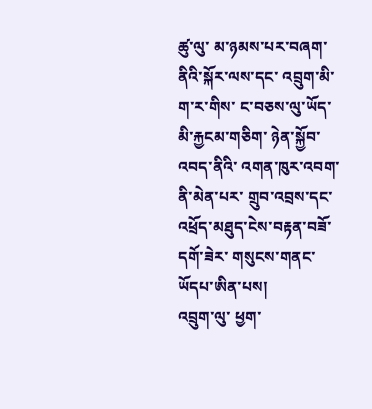ཚུ་ལུ་ མ་ཉམས་པར་བཞག་ནིའི་སྐོར་ལས་དང་ འབྲུག་མི་ག་ར་གིས་ ང་བཅས་ལུ་ཡོད་མི་རྐྱངམ་གཅིག་ ཉེན་སྐྱོབ་འབད་ནིའི་ འགན་ཁུར་འབག་ནི་མེན་པར་ གྲུབ་འབྲས་དང་ འཕྲོད་མཐུད་ངེས་བརྟན་བཟོ་དགོ་ཟེར་ གསུངས་གནང་ཡོདཔ་ཨིན་པས།
འབྲུག་ལུ་ ཕྱག་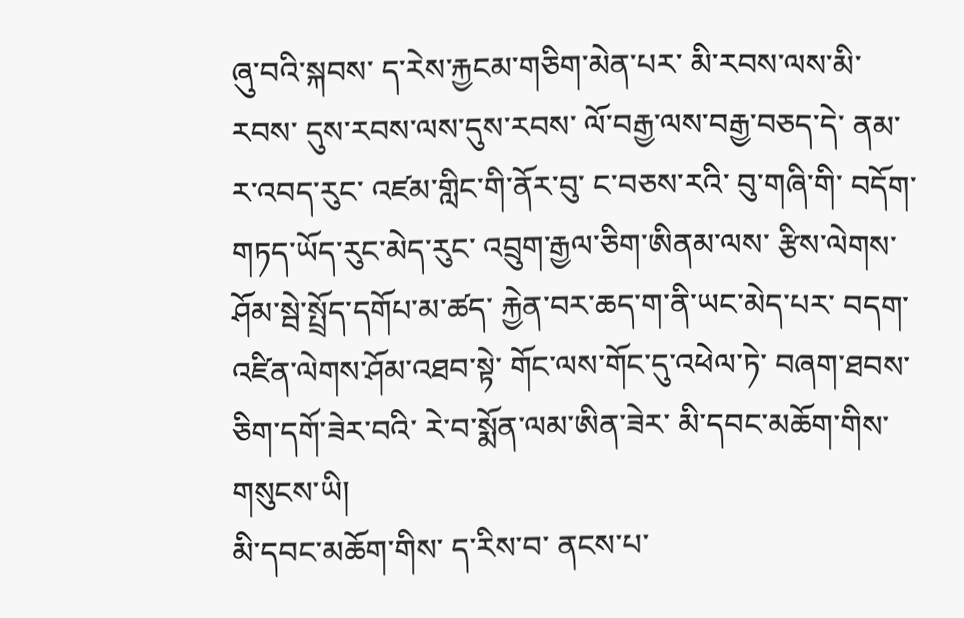ཞུ་བའི་སྐབས་ ད་རེས་རྐྱངམ་གཅིག་མེན་པར་ མི་རབས་ལས་མི་རབས་ དུས་རབས་ལས་དུས་རབས་ ལོ་བརྒྱ་ལས་བརྒྱ་བཅད་དེ་ ནམ་ར་འབད་རུང་ འཛམ་གླིང་གི་ནོར་བུ་ ང་བཅས་རའི་ བུ་གཞི་གི་ བདོག་གཏད་ཡོད་རུང་མེད་རུང་ འབྲུག་རྒྱལ་ཅིག་ཨིནམ་ལས་ རྩིས་ལེགས་ཤོམ་སྦེ་སྤྲོད་དགོཔ་མ་ཚད་ རྐྱེན་བར་ཆད་ག་ནི་ཡང་མེད་པར་ བདག་འཛིན་ལེགས་ཤོམ་འཐབ་སྟེ་ གོང་ལས་གོང་དུ་འཕེལ་ཏེ་ བཞག་ཐབས་ཅིག་དགོ་ཟེར་བའི་ རེ་བ་སྨོན་ལམ་ཨིན་ཟེར་ མི་དབང་མཆོག་གིས་གསུངས་ཡི།
མི་དབང་མཆོག་གིས་ ད་རིས་བ་ ནངས་པ་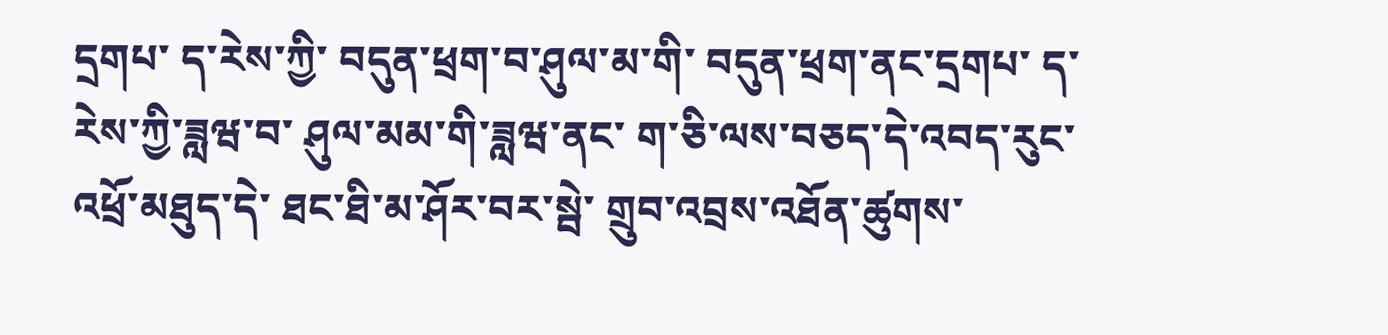དྲགཔ་ ད་རེས་ཀྱི་ བདུན་ཕྲག་བ་ཤུལ་མ་གི་ བདུན་ཕྲག་ནང་དྲགཔ་ ད་རེས་ཀྱི་ཟླཝ་བ་ ཤུལ་མམ་གི་ཟླཝ་ནང་ ག་ཅི་ལས་བཅད་དེ་འབད་རུང་ འཕྲོ་མཐུད་དེ་ ཐང་ཐི་མ་ཤོར་བར་སྦེ་ གྲུབ་འབྲས་འཐོན་ཚུགས་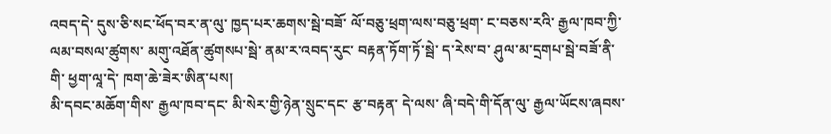འབད་དེ་ དུས་ཅི་སང་ཕོད་བར་ན་ལུ་ ཁྱད་པར་ཆགས་སྦེ་བཟོ་ ལོ་བཅུ་ཕྲག་ལས་བཅུ་ཕྲག་ ང་བཅས་རའི་ རྒྱལ་ཁབ་ཀྱི་ལམ་བསལ་ཚུགས་ མགུ་འཐོན་ཚུགསཔ་སྦེ་ ནམ་ར་འབད་རུང་ བརྟན་ཏོག་ཏོ་སྦེ་ ད་རེས་བ་ ཤུལ་མ་དྲགཔ་སྦེ་བཟོ་ནི་གི་ ཕྱག་ལཱ་དེ་ ཁག་ཆེ་ཟེར་ཨིན་པས།
མི་དབང་མཆོག་གིས་ རྒྱལ་ཁབ་དང་ མི་སེར་གྱི་ཉེན་སྲུང་དང་ རྩ་བརྟན་ དེ་ལས་ ཞི་བདེ་གི་དོན་ལུ་ རྒྱལ་ཡོངས་ཞབས་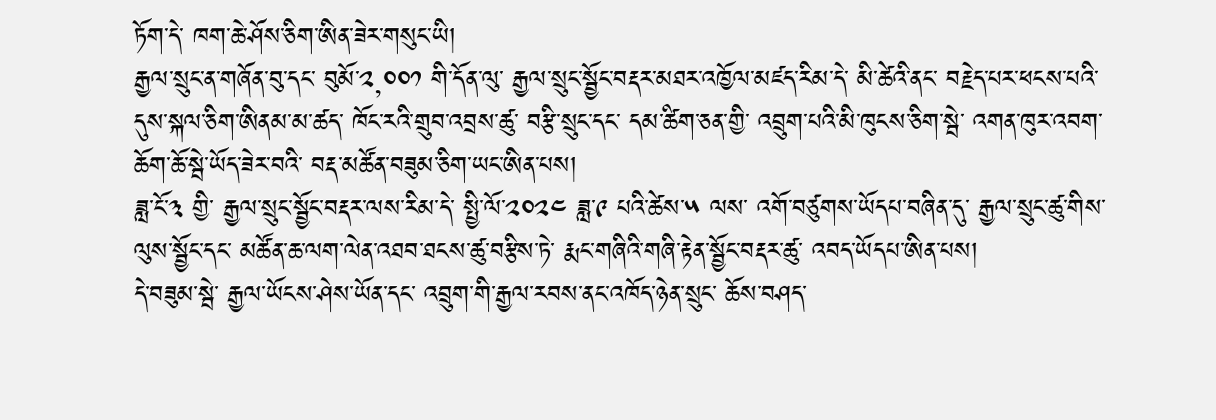ཏོག་དེ་ ཁག་ཆེ་ཤོས་ཅིག་ཨིན་ཟེར་གསུང་ཡི།
རྒྱལ་སྲུང་ན་གཞོན་བུ་དང་ བུམོ་༢,༠༠༡ གི་དོན་ལུ་ རྒྱལ་སྲུང་སྦྱོང་བརྡར་མཐར་འཁྱོལ་མཛད་རིམ་དེ་ མི་ཚེའི་ནང་ བརྗེད་པར་ཕངས་པའི་ དུས་སྐལ་ཅིག་ཨིནམ་མ་ཚད་ ཁོང་རའི་གྲུབ་འབྲས་ཚུ་ བརྩི་སྲུང་དང་ དམ་ཚིག་ཅན་གྱི་ འབྲུག་པའི་མི་ཁུངས་ཅིག་སྦེ་ འགན་ཁུར་འབག་ཆོག་ཆོ་སྦེ་ཡོད་ཟེར་བའི་ བརྡ་མཚོན་བཟུམ་ཅིག་ཡང་ཨིན་པས།
ཟླ་ངོ་༣ གྱི་ རྒྱལ་སྲུང་སྦྱོང་བརྡར་ལས་རིམ་དེ་ སྤྱི་ལོ་༢༠༢༤ ཟླ་༩ པའི་ཚེས་༥ ལས་ འགོ་བཙུགས་ཡོདཔ་བཞིན་དུ་ རྒྱལ་སྲུང་ཚུ་གིས་ ལུས་སྦྱོང་དང་ མཚོན་ཆ་ལག་ལེན་འཐབ་ཐངས་ཚུ་བརྩིས་ཏེ་ རྨང་གཞིའི་གཞི་རྟེན་སྦྱོང་བརྡར་ཚུ་ འབད་ཡོདཔ་ཨིན་པས།
དེ་བཟུམ་སྦེ་ རྒྱལ་ཡོངས་ཤེས་ཡོན་དང་ འབྲུག་གི་རྒྱལ་རབས་ནང་འཁོད་ཉེན་སྲུང་ ཆོས་བཤད་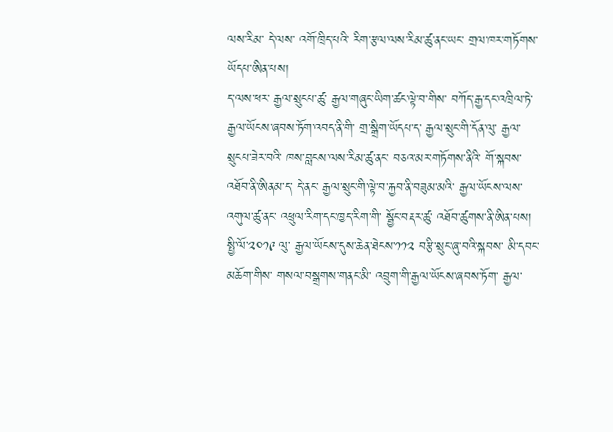ལས་རིམ་ དེ་ལས་ འགོ་ཁྲིད་པའི་ རིག་རྩལ་ལས་རིམ་ཚུ་ནང་ཡང་ གྲལ་ཁར་གཏོགས་ཡོདཔ་ཨིན་པས།
ད་ལས་ཕར་ རྒྱལ་སྲུངཔ་ཚུ་ རྒྱལ་གཞུང་ཡིག་ཚང་ལྟེ་བ་གིས་ བཀོད་རྒྱ་དང་འཁྲིལ་ཏེ་ རྒྱལ་ཡོངས་ཞབས་ཏོག་འབད་ནི་གི་ གྲ་སྒྲིག་ཡོདཔ་ད་ རྒྱལ་སྲུང་གི་དོན་ལུ་ རྒྱལ་སྲུངཔ་ཟེར་བའི་ ཁས་བླངས་ལས་རིམ་ཚུ་ནང་ བཅའ་མར་གཏོགས་ནིའི་ གོ་སྐབས་འཐོབ་ནི་ཨིནམ་ད་ དེ་ནང་ རྒྱལ་སྲུང་གི་ལྟེ་བ་རྐྱབ་ནི་བཟུམ་མའི་ རྒྱལ་ཡོངས་ལས་འགུལ་ཚུ་ནང་ འཕྲུལ་རིག་དང་ཁྱད་རིག་གི་ སྦྱོང་བརྡར་ཚུ་ འཐོབ་ཚུགས་ནི་ཨིན་པས།
སྤྱི་ལོ་༢༠༡༩ ལུ་ རྒྱལ་ཡོངས་དུས་ཆེན་ཐེངས་༡༡༢ བརྩི་སྲུང་ཞུ་བའི་སྐབས་ མི་དབང་མཆོག་གིས་ གསལ་བསྒྲགས་གནང་མི་ འབྲུག་གི་རྒྱལ་ཡོངས་ཞབས་ཏོག་ རྒྱལ་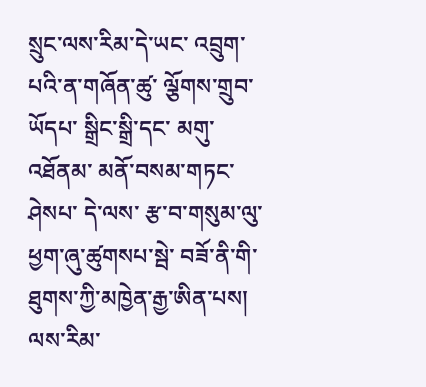སྲུང་ལས་རིམ་དེ་ཡང་ འབྲུག་པའི་ན་གཞོན་ཚུ་ ལྕོགས་གྲུབ་ཡོདཔ་ སྒྲིང་སྒྲི་དང་ མགུ་འཐོནམ་ མནོ་བསམ་གཏང་ཤེསཔ་ དེ་ལས་ རྩ་བ་གསུམ་ལུ་ ཕྱག་ཞུ་ཚུགསཔ་སྦེ་ བཟོ་ནི་གི་ ཐུགས་ཀྱི་མཁྱེན་རྒྱ་ཨིན་པས།
ལས་རིམ་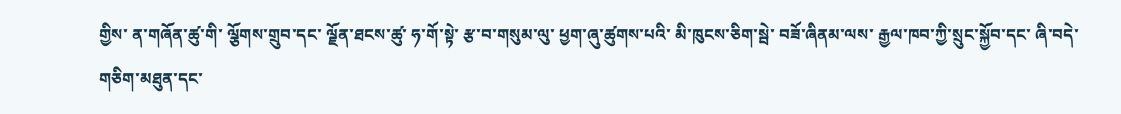གྱིས་ ན་གཞོན་ཚུ་གི་ ལྕོགས་གྲུབ་དང་ ལྗོན་ཐངས་ཚུ་ ཧ་གོ་སྟེ་ རྩ་བ་གསུམ་ལུ་ ཕྱག་ཞུ་ཚུགས་པའི་ མི་ཁུངས་ཅིག་སྦེ་ བཟོ་ཞིནམ་ལས་ རྒྱལ་ཁབ་ཀྱི་སྲུང་སྐྱོབ་དང་ ཞི་བདེ་གཅིག་མཐུན་དང་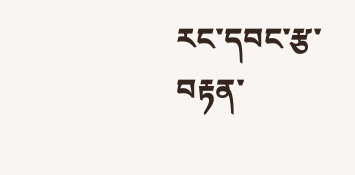རང་དབང་རྩ་བརྟན་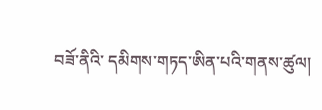བཟོ་ནིའི་ དམིགས་གཏད་ཨིན་པའི་གནས་ཚུལ།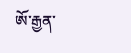ཨོ་རྒྱན་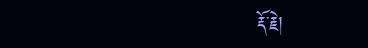རྡོ་རྗེ།